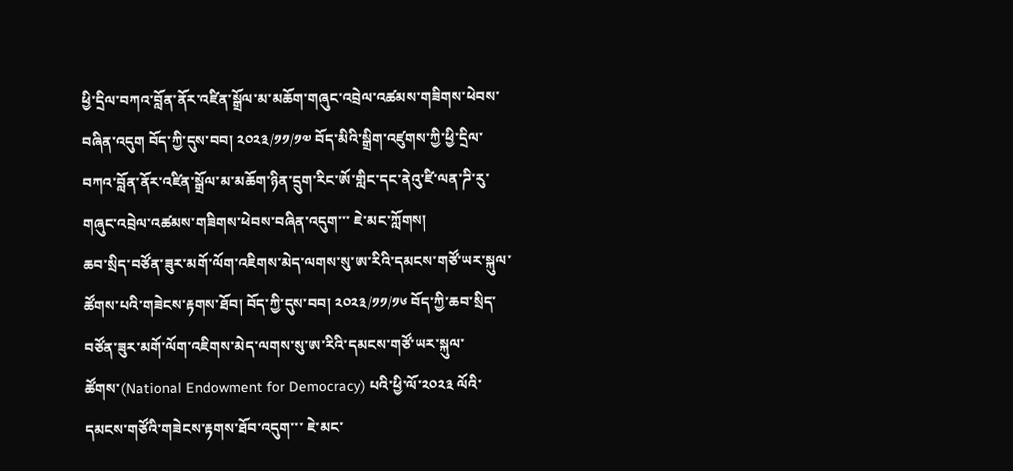ཕྱི་དྲིལ་བཀའ་བློན་ནོར་འཛིན་སྒྲོལ་མ་མཆོག་གཞུང་འབྲེལ་འཚམས་གཟིགས་ཕེབས་བཞིན་འདུག བོད་ཀྱི་དུས་བབ། ༢༠༢༣/༡༡/༡༧ བོད་མིའི་སྒྲིག་འཛུགས་ཀྱི་ཕྱི་དྲིལ་བཀའ་བློན་ནོར་འཛིན་སྒྲོལ་མ་མཆོག་ཉིན་དྲུག་རིང་ཨོ་གླིང་དང་ནེའུ་ཛི་ལན་ཌི་རུ་གཞུང་འབྲེལ་འཚམས་གཟིགས་ཕེབས་བཞིན་འདུག་་་ ཇེ་མང་ཀློགས།
ཆབ་སྲིད་བཙོན་ཟུར་མགོ་ལོག་འཇིགས་མེད་ལགས་སུ་ཨ་རིའི་དམངས་གཙོ་ཡར་སྐུལ་ཚོགས་པའི་གཟེངས་རྟགས་ཐོབ། བོད་ཀྱི་དུས་བབ། ༢༠༢༣/༡༡/༡༦ བོད་ཀྱི་ཆབ་སྲིད་བཙོན་ཟུར་མགོ་ལོག་འཇིགས་མེད་ལགས་སུ་ཨ་རིའི་དམངས་གཙོ་ཡར་སྐུལ་ཚོགས་(National Endowment for Democracy) པའི་ཕྱི་ལོ་༢༠༢༣ ལོའི་དམངས་གཙོའི་གཟེངས་རྟགས་ཐོབ་འདུག་་་ ཇེ་མང་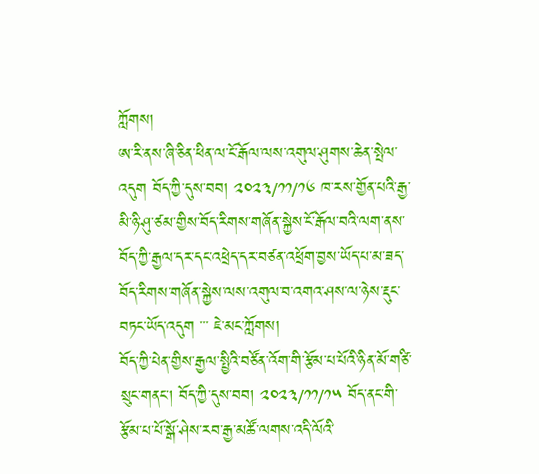ཀློགས།
ཨ་རི་ནས་ཞི་ཅིན་ཕིན་ལ་ངོ་རྒོལ་ལས་འགུལ་ཤུགས་ཆེན་སྤེལ་འདུག བོད་ཀྱི་དུས་བབ། ༢༠༢༣/༡༡/༡༦ ཁ་རས་གྱོན་པའི་རྒྱ་མི་ཉི་ཤུ་ཙམ་གྱིས་བོད་རིགས་གཞོན་སྐྱེས་ངོ་རྒོལ་བའི་ལག་ནས་བོད་ཀྱི་རྒྱལ་དར་དང་འཕྲེད་དར་བཙན་འཕྲོག་བྱས་ཡོད་པ་མ་ཟད་བོད་རིགས་གཞོན་སྐྱེས་ལས་འགུལ་བ་འགའ་ཤས་ལ་ཉེས་རྡུང་བཏང་ཡོད་འདུག ་་་ ཇེ་མང་ཀློགས།
བོད་ཀྱི་པེན་གྱིས་རྒྱལ་སྤྱིའི་བཙོན་འོག་གི་རྩོམ་པ་པོའི་ཉིན་མོ་གཙི་སྲུང་གནང་། བོད་ཀྱི་དུས་བབ། ༢༠༢༣/༡༡/༡༥ བོད་ནང་གི་རྩོམ་པ་པོ་སྒོ་ཤེས་རབ་རྒྱ་མཚོ་ལགས་འདི་ལོའི་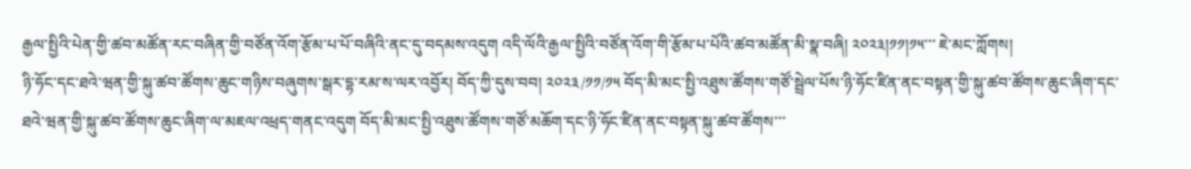རྒྱལ་སྤྱིའི་པེན་གྱི་ཚབ་མཚོན་རང་བཞིན་གྱི་བཙོན་འོག་རྩོམ་པ་པོ་བཞིའི་ནང་དུ་བདམས་འདུག འདི་ལོའི་རྒྱལ་སྤྱིའི་བཙོན་འོག་གི་རྩོམ་པ་པོའི་ཚབ་མཚོན་མི་སྣ་བཞི། ༢༠༢༣།༡༡།༡༥་་་ ཇེ་མང་ཀློགས།
ཉི་ཧོང་དང་ཐའེ་ཝན་གྱི་སྐུ་ཚབ་ཚོགས་ཆུང་གཉིས་བཞུགས་སྒར་དྷ་རམ་ས་ལར་འབྱོར། བོད་ཀྱི་དུས་བབ། ༢༠༢༣/༡༡/༡༥ བོད་མི་མང་སྤྱི་འཐུས་ཚོགས་གཙོ་སྦྲེལ་པོས་ཉི་ཧོང་ཛིན་ནང་བསྟན་གྱི་སྐུ་ཚབ་ཚོགས་ཆུང་ཞིག་དང་ཐའེ་ཝན་གྱི་སྐུ་ཚབ་ཚོགས་ཆུང་ཞིག་ལ་མཇལ་འཕྲད་གནང་འདུག བོད་མི་མང་སྤྱི་འཐུས་ཚོགས་གཙོ་མཆོག་དང་ཉི་ཧོང་ཛིན་ནང་བསྟན་སྐུ་ཚབ་ཚོགས་་་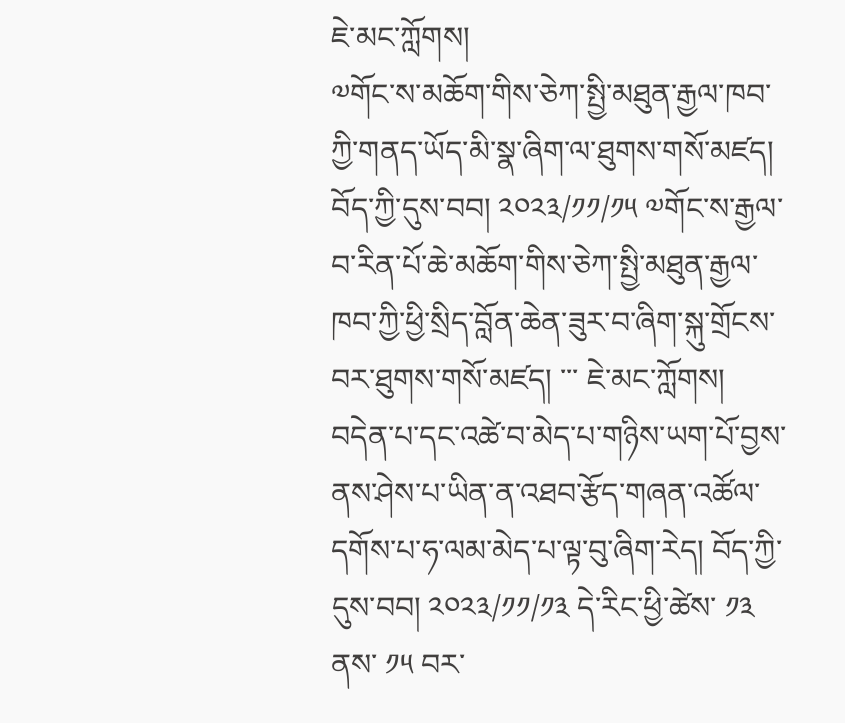ཇེ་མང་ཀློགས།
༧གོང་ས་མཆོག་གིས་ཅེཀ་སྤྱི་མཐུན་རྒྱལ་ཁབ་ཀྱི་གནད་ཡོད་མི་སྣ་ཞིག་ལ་ཐུགས་གསོ་མཛད། བོད་ཀྱི་དུས་བབ། ༢༠༢༣/༡༡/༡༥ ༧གོང་ས་རྒྱལ་བ་རིན་པོ་ཆེ་མཆོག་གིས་ཅེཀ་སྤྱི་མཐུན་རྒྱལ་ཁབ་ཀྱི་ཕྱི་སྲིད་བློན་ཆེན་ཟུར་བ་ཞིག་སྐུ་གྲོངས་བར་ཐུགས་གསོ་མཛད། ་་་ ཇེ་མང་ཀློགས།
བདེན་པ་དང་འཚེ་བ་མེད་པ་གཉིས་ཡག་པོ་བྱས་ནས་ཤེས་པ་ཡིན་ན་འཐབ་རྩོད་གཞན་འཚོལ་དགོས་པ་ཧ་ལམ་མེད་པ་ལྟ་བུ་ཞིག་རེད། བོད་ཀྱི་དུས་བབ། ༢༠༢༣/༡༡/༡༣ དེ་རིང་ཕྱི་ཚེས་ ༡༣ ནས་ ༡༥ བར་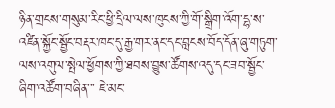ཉིན་གྲངས་གསུམ་རིང་ཕྱི་དྲིལ་ལས་ཁུངས་ཀྱི་གོ་སྒྲིག་འོག་དྷ་ས་འཛིན་སྐྱོང་སྦྱོང་བརྡར་ཁང་དུ་རྒྱ་གར་ནང་དང་བླངས་བོད་དོན་ཞུ་གཏུག་ལས་འགུལ་སྤེལ་ཕྱོགས་ཀྱི་ཐབས་བྱུས་ཚོགས་འདུ་དང་ཟབ་སྦྱོང་ཞིག་འཚོག་བཞིན་་་ ཇེ་མང་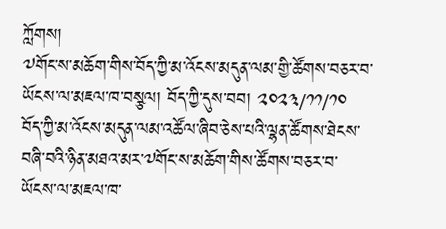ཀློགས།
༧གོང་ས་མཆོག་གིས་བོད་ཀྱི་མ་འོངས་མདུན་ལམ་གྱི་ཚོགས་བཅར་བ་ཡོངས་ལ་མཇལ་ཁ་བསྩལ། བོད་ཀྱི་དུས་བབ། ༢༠༢༣/༡༡/༡༠ བོད་ཀྱི་མ་འོངས་མདུན་ལམ་འཚོལ་ཞིབ་ཅེས་པའི་ལྷན་ཚོགས་ཐེངས་བཞི་བའི་ཉིན་མཐའ་མར་༧གོང་ས་མཆོག་གིས་ཚོགས་བཅར་བ་ཡོངས་ལ་མཇལ་ཁ་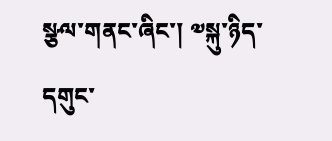སྩལ་གནང་ཞིང་། ༧སྐུ་ཉིད་དགུང་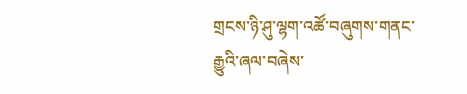གྲངས་ཉི་ཤུ་ལྷག་འཚོ་བཞུགས་གནང་རྒྱུའི་ཞལ་བཞེས་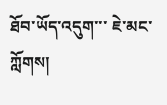ཐོབ་ཡོད་འདུག་་་ ཇེ་མང་ཀློགས།